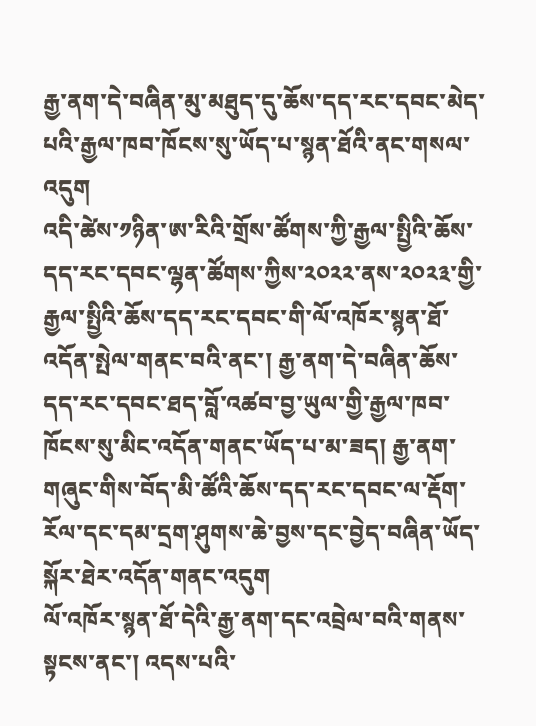རྒྱ་ནག་དེ་བཞིན་མུ་མཐུད་དུ་ཆོས་དད་རང་དབང་མེད་པའི་རྒྱལ་ཁབ་ཁོངས་སུ་ཡོད་པ་སྙན་ཐོའི་ནང་གསལ་འདུག
འདི་ཚེས་༡ཉིན་ཨ་རིའི་གྲོས་ཚོགས་ཀྱི་རྒྱལ་སྤྱིའི་ཆོས་དད་རང་དབང་ལྷན་ཚོགས་ཀྱིས་༢༠༢༢་ནས་༢༠༢༣་གྱི་རྒྱལ་སྤྱིའི་ཆོས་དད་རང་དབང་གི་ལོ་འཁོར་སྙན་ཐོ་འདོན་སྤེལ་གནང་བའི་ནང་། རྒྱ་ནག་དེ་བཞིན་ཆོས་དད་རང་དབང་ཐད་བློ་འཚབ་བྱ་ཡུལ་གྱི་རྒྱལ་ཁབ་ཁོངས་སུ་མིང་འདོན་གནང་ཡོད་པ་མ་ཟད། རྒྱ་ནག་གཞུང་གིས་བོད་མི་ཚོའི་ཆོས་དད་རང་དབང་ལ་རྡོག་རོལ་དང་དམ་དྲག་ཤུགས་ཆེ་བྱས་དང་བྱེད་བཞིན་ཡོད་སྐོར་ཐེར་འདོན་གནང་འདུག
ལོ་འཁོར་སྙན་ཐོ་དེའི་རྒྱ་ནག་དང་འབྲེལ་བའི་གནས་སྟངས་ནང་། འདས་པའི་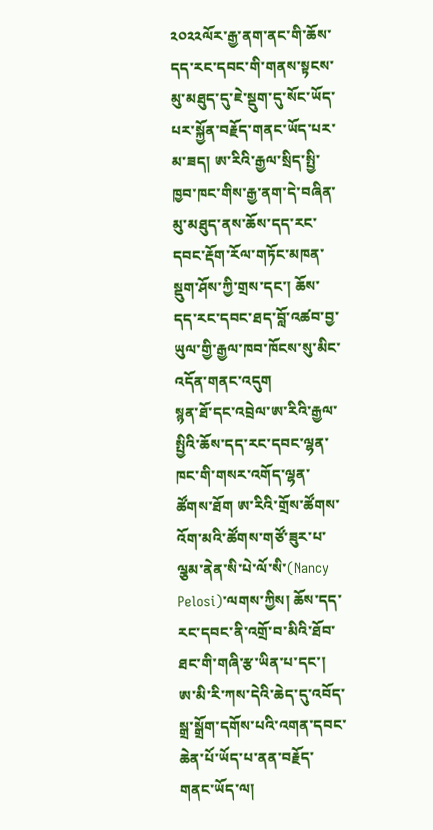༢༠༢༢ལོར་རྒྱ་ནག་ནང་གི་ཆོས་དད་རང་དབང་གི་གནས་སྟངས་མུ་མཐུད་དུ་ཇེ་སྡུག་དུ་སོང་ཡོད་པར་སྐྱོན་བརྗོད་གནང་ཡོད་པར་མ་ཟད། ཨ་རིའི་རྒྱལ་སྲིད་སྤྱི་ཁྱབ་ཁང་གིས་རྒྱ་ནག་དེ་བཞིན་མུ་མཐུད་ནས་ཆོས་དད་རང་དབང་རྡོག་རོལ་གཏོང་མཁན་སྡུག་ཤོས་ཀྱི་གྲས་དང་། ཆོས་དད་རང་དབང་ཐད་བློ་འཚབ་བྱ་ཡུལ་གྱི་རྒྱལ་ཁབ་ཁོངས་སུ་མིང་འདོན་གནང་འདུག
སྙན་ཐོ་དང་འབྲེལ་ཨ་རིའི་རྒྱལ་སྤྱིའི་ཆོས་དད་རང་དབང་ལྷན་ཁང་གི་གསར་འགོད་ལྷན་ཚོགས་ཐོག ཨ་རིའི་གྲོས་ཚོགས་འོག་མའི་ཚོགས་གཙོ་ཟུར་པ་ལྕམ་ནེན་སི་པེ་ལོ་སི་(Nancy Pelosi)་ལགས་ཀྱིས། ཆོས་དད་རང་དབང་ནི་འགྲོ་བ་མིའི་ཐོབ་ཐང་གི་གཞི་རྩ་ཡིན་པ་དང་། ཨ་མི་རི་ཀས་དེའི་ཆེད་དུ་འབོད་སྒྲ་སྒྲོག་དགོས་པའི་འགན་དབང་ཆེན་པོ་ཡོད་པ་ནན་བརྗོད་གནང་ཡོད་ལ།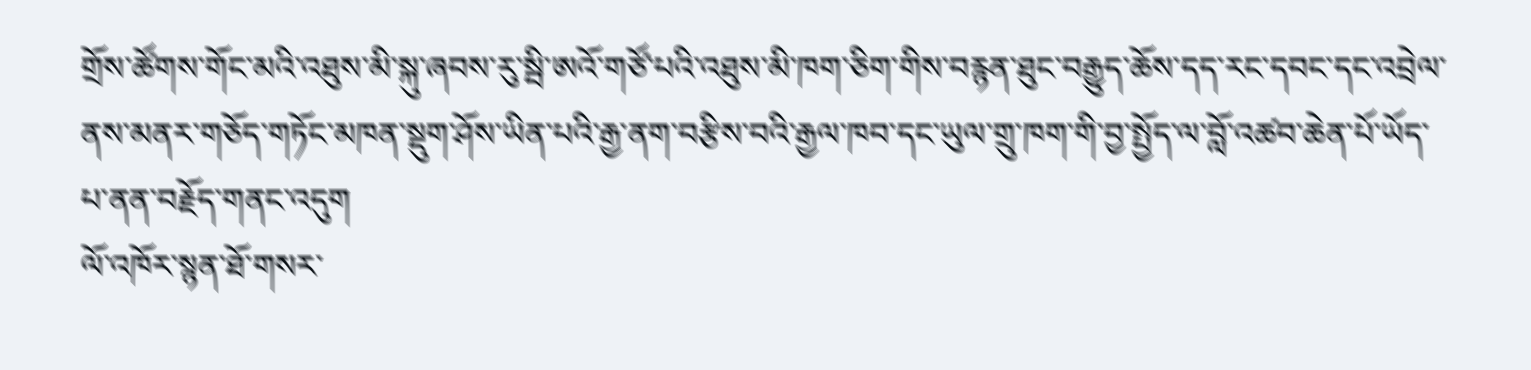གྲོས་ཚོགས་གོང་མའི་འཐུས་མི་སྐུ་ཞབས་རུ་སྦི་ཨའོ་གཙོ་པའི་འཐུས་མི་ཁག་ཅིག་གིས་བརྙན་ཐུང་བརྒྱུད་ཆོས་དད་རང་དབང་དང་འབྲེལ་ནས་མནར་གཅོད་གཏོང་མཁན་སྡུག་ཤོས་ཡིན་པའི་རྒྱ་ནག་བརྩིས་བའི་རྒྱལ་ཁབ་དང་ཡུལ་གྲུ་ཁག་གི་བྱ་སྤྱོད་ལ་བློ་འཚབ་ཆེན་པོ་ཡོད་པ་ནན་བརྗོད་གནང་འདུག
ལོ་འཁོར་སྙན་ཐོ་གསར་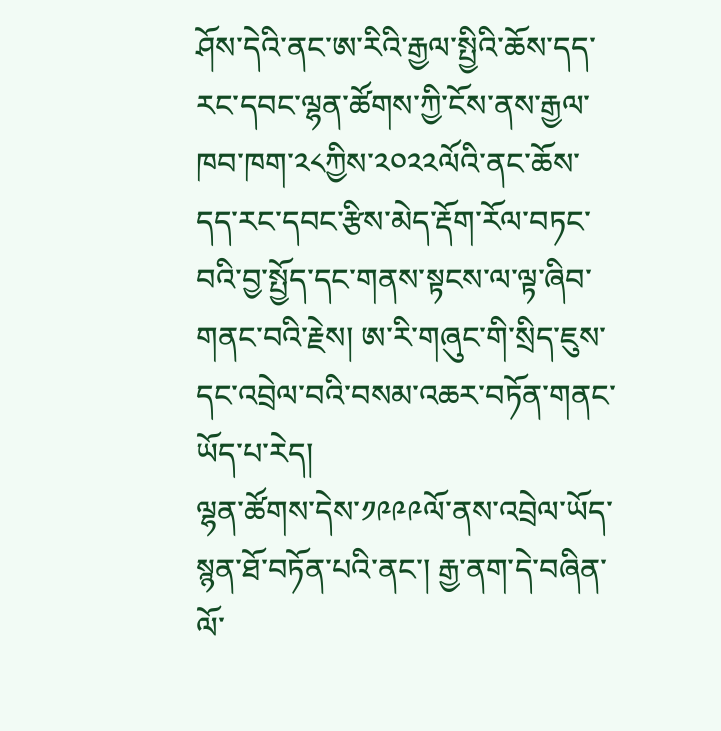ཤོས་དེའི་ནང་ཨ་རིའི་རྒྱལ་སྤྱིའི་ཆོས་དད་རང་དབང་ལྷན་ཚོགས་ཀྱི་ངོས་ནས་རྒྱལ་ཁབ་ཁག་༢༨ཀྱིས་༢༠༢༢ལོའི་ནང་ཆོས་དད་རང་དབང་རྩིས་མེད་རྡོག་རོལ་བཏང་བའི་བྱ་སྤྱོད་དང་གནས་སྟངས་ལ་ལྟ་ཞིབ་གནང་བའི་རྗེས། ཨ་རི་གཞུང་གི་སྲིད་ཇུས་དང་འབྲེལ་བའི་བསམ་འཆར་བཏོན་གནང་ཡོད་པ་རེད།
ལྷན་ཚོགས་དེས་༡༩༩༩ལོ་ནས་འབྲེལ་ཡོད་སྙན་ཐོ་བཏོན་པའི་ནང་། རྒྱ་ནག་དེ་བཞིན་ལོ་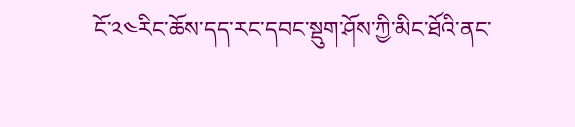ངོ་༢༤རིང་ཆོས་དད་རང་དབང་སྡུག་ཤོས་ཀྱི་མིང་ཐོའི་ནང་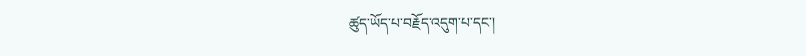ཚུད་ཡོད་པ་བརྗོད་འདུག་པ་དང་།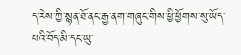ད་རེས་ཀྱི་སྙན་ཐོ་ནང་རྒྱ་ནག་གཞུང་གིས་ཕྱི་ཕྱོགས་སུ་ཡོད་པའི་བོད་མི་དང་ཡུ་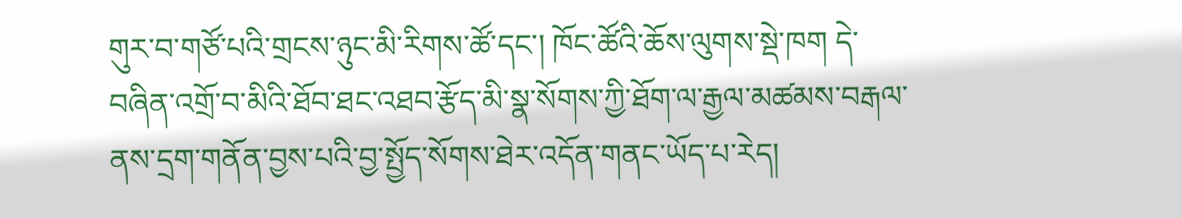གུར་བ་གཙོ་པའི་གྲངས་ཉུང་མི་རིགས་ཚོ་དང་། ཁོང་ཚོའི་ཆོས་ལུགས་སྡེ་ཁག དེ་བཞིན་འགྲོ་བ་མིའི་ཐོབ་ཐང་འཐབ་རྩོད་མི་སྣ་སོགས་ཀྱི་ཐོག་ལ་རྒྱལ་མཚམས་བརྒལ་ནས་དྲག་གནོན་བྱས་པའི་བྱ་སྤྱོད་སོགས་ཐེར་འདོན་གནང་ཡོད་པ་རེད།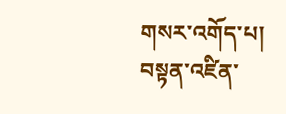གསར་འགོད་པ། བསྟན་འཛིན་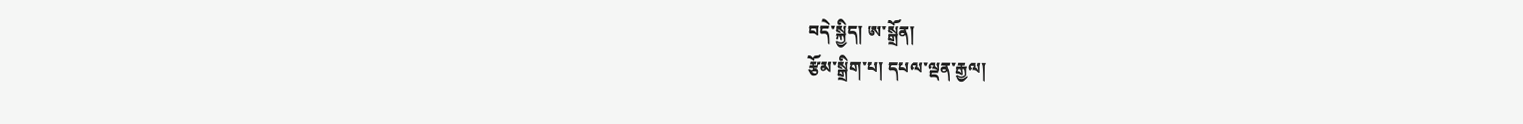བདེ་སྐྱིད། ཨ་སྒྲོན།
རྩོམ་སྒྲིག་པ། དཔལ་ལྡན་རྒྱལ།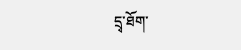དྲྭ་ཐོག་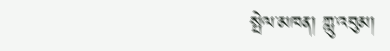སྤེལ་མཁན། ཀླུ་འབུམ།